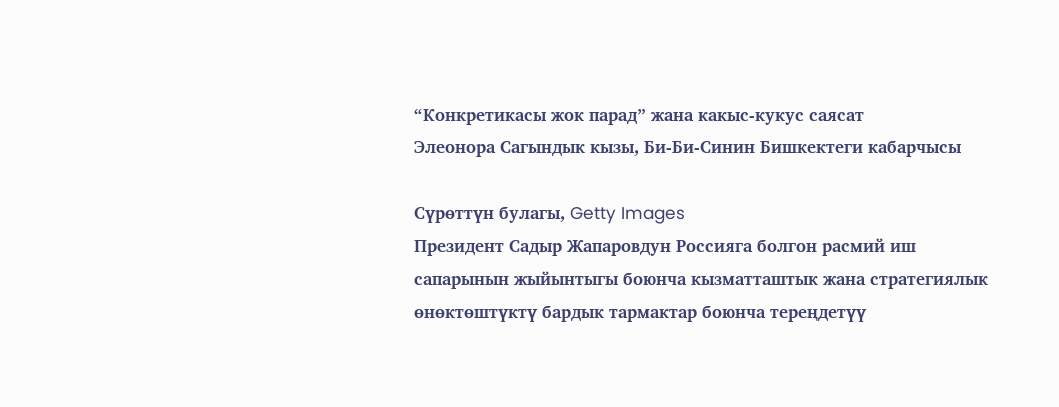“Конкретикасы жок парад” жана какыс-кукус саясат
Элеонора Сагындык кызы, Би-Би-Синин Бишкектеги кабарчысы

Сүрөттүн булагы, Getty Images
Президент Садыр Жапаровдун Россияга болгон расмий иш сапарынын жыйынтыгы боюнча кызматташтык жана стратегиялык өнөктөштүктү бардык тармактар боюнча тереңдетүү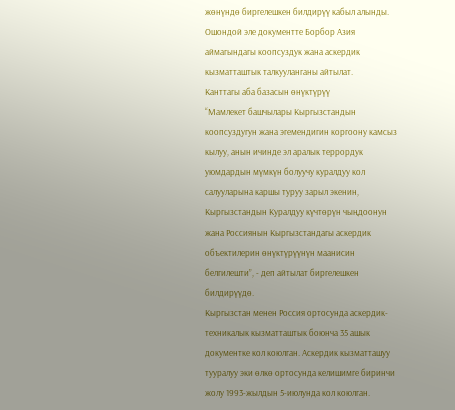жөнүндө биргелешкен билдирүү кабыл алынды.
Ошондой эле документте Борбор Азия аймагындагы коопсуздук жана аскердик кызматташтык талкууланганы айтылат.
Канттагы аба базасын өнүктүрүү
“Мамлекет башчылары Кыргызстандын коопсуздугун жана эгемендигин коргоону камсыз кылуу, анын ичинде эл аралык террордук уюмдардын мүмкүн болуучу куралдуу кол салууларына каршы туруу зарыл экенин, Кыргызстандын Куралдуу күчтөрүн чыңдоонун жана Россиянын Кыргызстандагы аскердик объектилерин өнүктүрүүнүн маанисин белгилешти”, - деп айтылат биргелешкен билдирүүдө.
Кыргызстан менен Россия ортосунда аскердик-техникалык кызматташтык боюнча 35 ашык документке кол коюлган. Аскердик кызматташуу тууралуу эки өлкө ортосунда келишимге биринчи жолу 1993-жылдын 5-июлунда кол коюлган.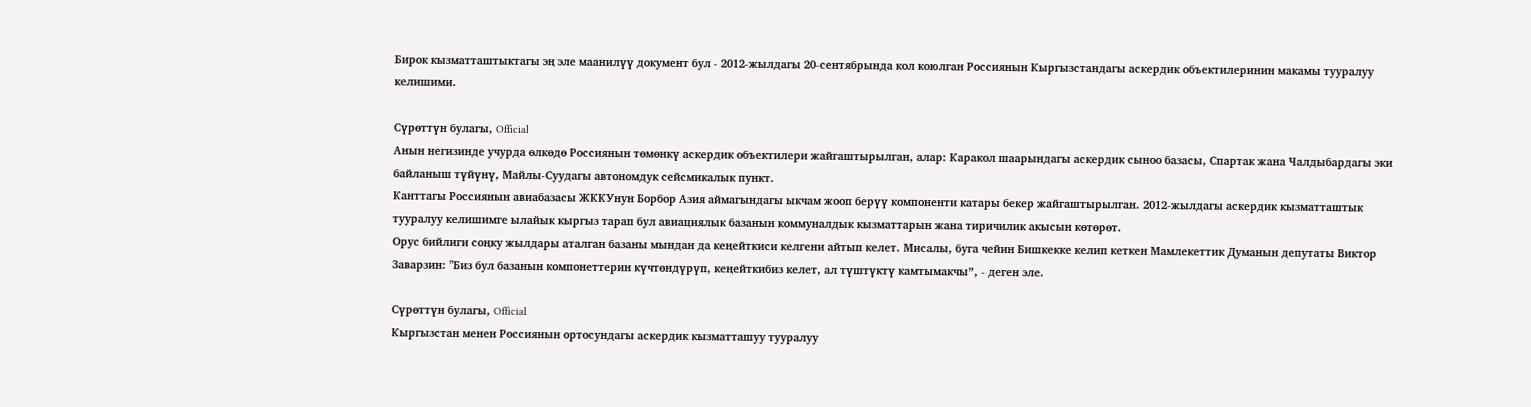Бирок кызматташтыктагы эң эле маанилүү документ бул - 2012-жылдагы 20-сентябрында кол коюлган Россиянын Кыргызстандагы аскердик объектилеринин макамы тууралуу келишими.

Сүрөттүн булагы, Official
Анын негизинде учурда өлкөдө Россиянын төмөнкү аскердик объектилери жайгаштырылган, алар: Каракол шаарындагы аскердик сыноо базасы, Спартак жана Чалдыбардагы эки байланыш түйүнү, Майлы-Суудагы автономдук сейсмикалык пункт.
Канттагы Россиянын авиабазасы ЖККУнун Борбор Азия аймагындагы ыкчам жооп берүү компоненти катары бекер жайгаштырылган. 2012-жылдагы аскердик кызматташтык тууралуу келишимге ылайык кыргыз тарап бул авиациялык базанын коммуналдык кызматтарын жана тиричилик акысын көтөрөт.
Орус бийлиги соңку жылдары аталган базаны мындан да кеңейткиси келгени айтып келет. Мисалы, буга чейин Бишкекке келип кеткен Мамлекеттик Думанын депутаты Виктор Заварзин: "Биз бул базанын компонеттерин күчтөндүрүп, кеңейткибиз келет, ал түштүктү камтымакчы”, - деген эле.

Сүрөттүн булагы, Official
Кыргызстан менен Россиянын ортосундагы аскердик кызматташуу тууралуу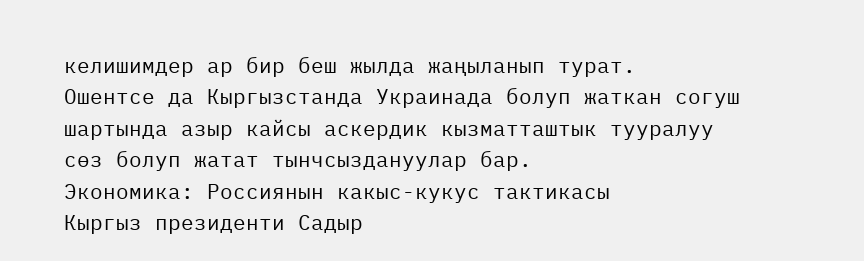келишимдер ар бир беш жылда жаңыланып турат.
Ошентсе да Кыргызстанда Украинада болуп жаткан согуш шартында азыр кайсы аскердик кызматташтык тууралуу сөз болуп жатат тынчсыздануулар бар.
Экономика: Россиянын какыс-кукус тактикасы
Кыргыз президенти Садыр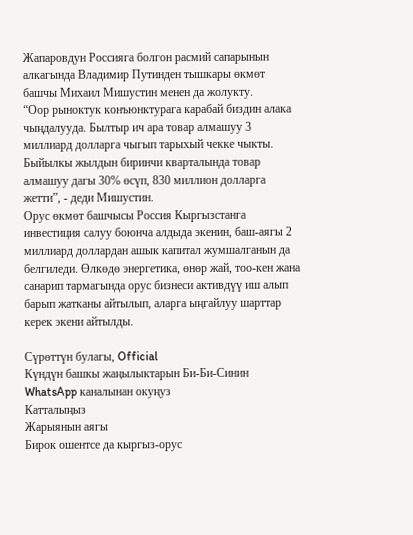Жапаровдун Россияга болгон расмий сапарынын алкагында Владимир Путинден тышкары өкмөт башчы Михаил Мишустин менен да жолукту.
“Оор рыноктук конъюнктурага карабай биздин алака чыңдалууда. Былтыр ич ара товар алмашуу 3 миллиард долларга чыгып тарыхый чекке чыкты. Быйылкы жылдын биринчи кварталында товар алмашуу дагы 30% өсүп, 830 миллион долларга жетти”, - деди Мишустин.
Орус өкмөт башчысы Россия Кыргызстанга инвестиция салуу боюнча алдыда экенин, баш-аягы 2 миллиард доллардан ашык капитал жумшалганын да белгиледи. Өлкөдө энергетика, өнөр жай, тоо-кен жана санарип тармагында орус бизнеси активдүү иш алып барып жатканы айтылып, аларга ыңгайлуу шарттар керек экени айтылды.

Сүрөттүн булагы, Official
Күндүн башкы жаңылыктарын Би-Би-Синин WhatsApp каналынан окуңуз
Катталыңыз
Жарыянын аягы
Бирок ошентсе да кыргыз-орус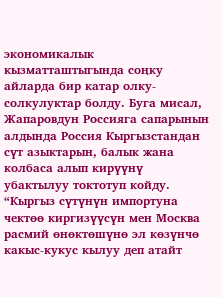экономикалык кызматташтыгында соңку айларда бир катар олку-солкулуктар болду. Буга мисал, Жапаровдун Россияга сапарынын алдында Россия Кыргызстандан сүт азыктарын, балык жана колбаса алып кирүүнү убактылуу токтотуп койду.
“Кыргыз сүтүнүн импортуна чектөө киргизүүсүн мен Москва расмий өнөктөшүнө эл көзүнчө какыс-кукус кылуу деп атайт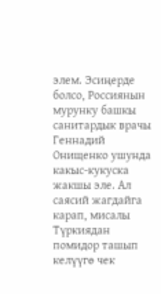элем. Эсиңерде болсо, Россиянын мурунку башкы санитардык врачы Геннадий Онищенко ушунда какыс-кукуска жакшы эле. Ал саясий жагдайга карап, мисалы Түркиядан помидор ташып келүүгө чек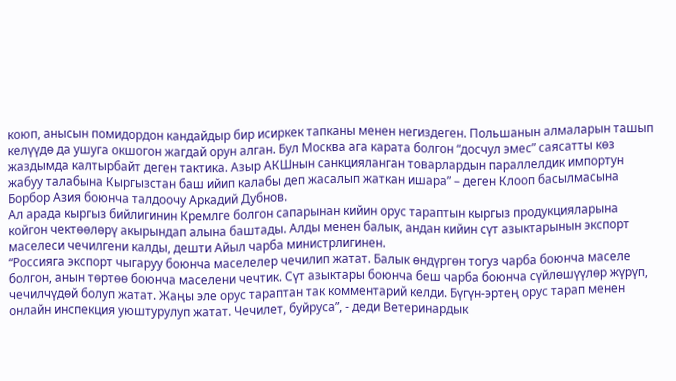коюп, анысын помидордон кандайдыр бир исиркек тапканы менен негиздеген. Польшанын алмаларын ташып келүүдө да ушуга окшогон жагдай орун алган. Бул Москва ага карата болгон “досчул эмес” саясатты көз жаздымда калтырбайт деген тактика. Азыр АКШнын санкцияланган товарлардын параллелдик импортун жабуу талабына Кыргызстан баш ийип калабы деп жасалып жаткан ишара” – деген Клооп басылмасына Борбор Азия боюнча талдоочу Аркадий Дубнов.
Ал арада кыргыз бийлигинин Кремлге болгон сапарынан кийин орус тараптын кыргыз продукцияларына койгон чектөөлөрү акырындап алына баштады. Алды менен балык, андан кийин сүт азыктарынын экспорт маселеси чечилгени калды, дешти Айыл чарба министрлигинен.
“Россияга экспорт чыгаруу боюнча маселелер чечилип жатат. Балык өндүргөн тогуз чарба боюнча маселе болгон, анын төртөө боюнча маселени чечтик. Сүт азыктары боюнча беш чарба боюнча сүйлөшүүлөр жүрүп, чечилчүдөй болуп жатат. Жаңы эле орус тараптан так комментарий келди. Бүгүн-эртең орус тарап менен онлайн инспекция уюштурулуп жатат. Чечилет, буйруса”, - деди Ветеринардык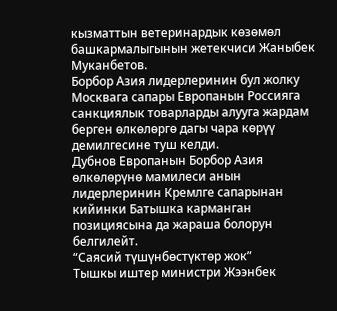кызматтын ветеринардык көзөмөл башкармалыгынын жетекчиси Жаныбек Муканбетов.
Борбор Азия лидерлеринин бул жолку Москвага сапары Европанын Россияга санкциялык товарларды алууга жардам берген өлкөлөргө дагы чара көрүү демилгесине туш келди.
Дубнов Европанын Борбор Азия өлкөлөрүнө мамилеси анын лидерлеринин Кремлге сапарынан кийинки Батышка карманган позициясына да жараша болорун белгилейт.
“Саясий түшүнбөстүктөр жок”
Тышкы иштер министри Жээнбек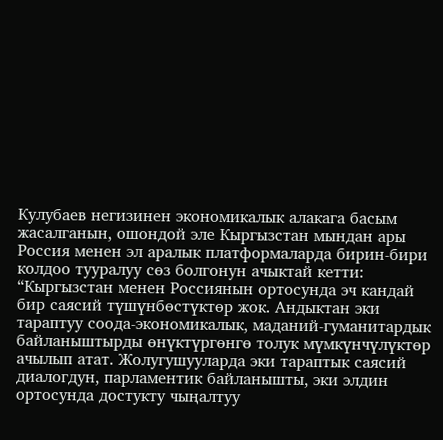Кулубаев негизинен экономикалык алакага басым жасалганын, ошондой эле Кыргызстан мындан ары Россия менен эл аралык платформаларда бирин-бири колдоо тууралуу сөз болгонун ачыктай кетти:
“Кыргызстан менен Россиянын ортосунда эч кандай бир саясий түшүнбөстүктөр жок. Андыктан эки тараптуу соода-экономикалык, маданий-гуманитардык байланыштырды өнүктүргөнгө толук мүмкүнчүлүктөр ачылып атат. Жолугушууларда эки тараптык саясий диалогдун, парламентик байланышты, эки элдин ортосунда достукту чыңалтуу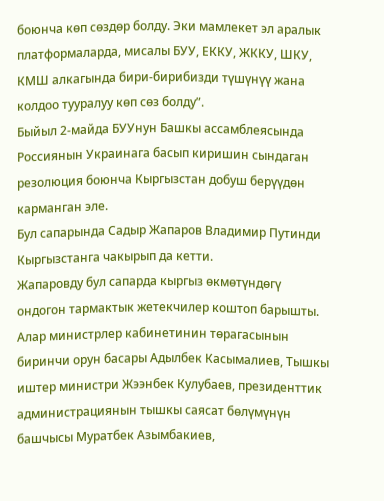боюнча көп сөздөр болду. Эки мамлекет эл аралык платформаларда, мисалы БУУ, ЕККУ, ЖККУ, ШКУ, КМШ алкагында бири-бирибизди түшүнүү жана колдоо тууралуу көп сөз болду”.
Быйыл 2-майда БУУнун Башкы ассамблеясында Россиянын Украинага басып киришин сындаган резолюция боюнча Кыргызстан добуш берүүдөн карманган эле.
Бул сапарында Садыр Жапаров Владимир Путинди Кыргызстанга чакырып да кетти.
Жапаровду бул сапарда кыргыз өкмөтүндөгү ондогон тармактык жетекчилер коштоп барышты. Алар министрлер кабинетинин төрагасынын биринчи орун басары Адылбек Касымалиев, Тышкы иштер министри Жээнбек Кулубаев, президенттик администрациянын тышкы саясат бөлүмүнүн башчысы Муратбек Азымбакиев,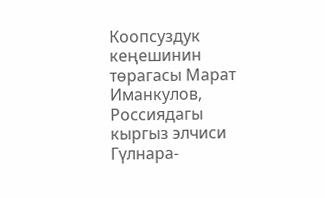Коопсуздук кеңешинин төрагасы Марат Иманкулов, Россиядагы кыргыз элчиси Гүлнара-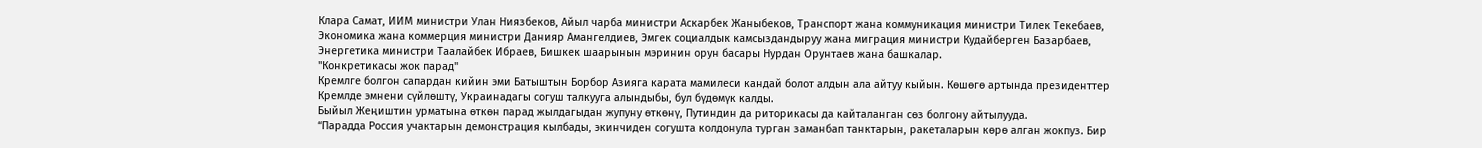Клара Самат, ИИМ министри Улан Ниязбеков, Айыл чарба министри Аскарбек Жаныбеков, Транспорт жана коммуникация министри Тилек Текебаев, Экономика жана коммерция министри Данияр Амангелдиев, Эмгек социалдык камсыздандыруу жана миграция министри Кудайберген Базарбаев, Энергетика министри Таалайбек Ибраев, Бишкек шаарынын мэринин орун басары Нурдан Орунтаев жана башкалар.
"Конкретикасы жок парад"
Кремлге болгон сапардан кийин эми Батыштын Борбор Азияга карата мамилеси кандай болот алдын ала айтуу кыйын. Көшөгө артында президенттер Кремлде эмнени сүйлөштү, Украинадагы согуш талкууга алындыбы, бул бүдөмүк калды.
Быйыл Жеңиштин урматына өткөн парад жылдагыдан жупуну өткөнү, Путиндин да риторикасы да кайталанган сөз болгону айтылууда.
“Парадда Россия учактарын демонстрация кылбады, экинчиден согушта колдонула турган заманбап танктарын, ракеталарын көрө алган жокпуз. Бир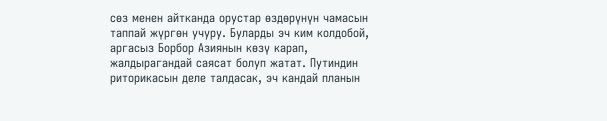сөз менен айтканда орустар өздөрүнүн чамасын таппай жүргөн учуру. Буларды эч ким колдобой, аргасыз Борбор Азиянын көзү карап, жалдырагандай саясат болуп жатат. Путиндин риторикасын деле талдасак, эч кандай планын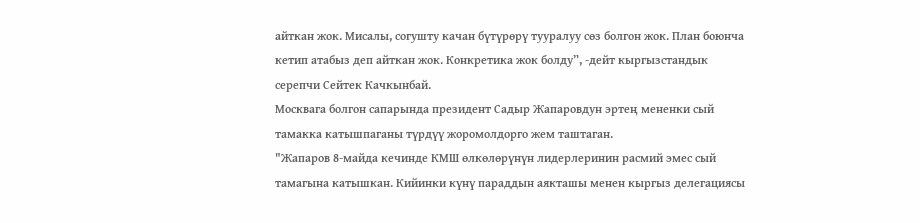айткан жок. Мисалы, согушту качан бүтүрөрү тууралуу сөз болгон жок. План боюнча кетип атабыз деп айткан жок. Конкретика жок болду”, -дейт кыргызстандык серепчи Сейтек Качкынбай.
Москвага болгон сапарында президент Садыр Жапаровдун эртең мененки сый тамакка катышпаганы түрдүү жоромолдорго жем таштаган.
"Жапаров 8-майда кечинде КМШ өлкөлөрүнүн лидерлеринин расмий эмес сый тамагына катышкан. Кийинки күнү параддын аякташы менен кыргыз делегациясы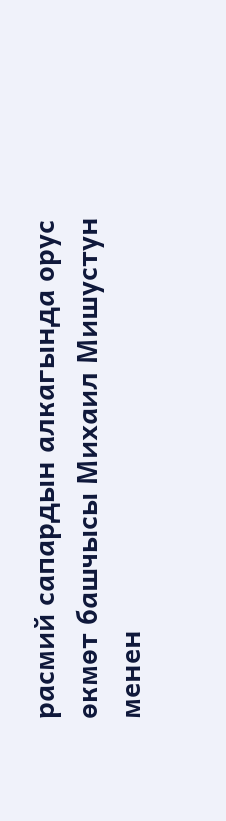расмий сапардын алкагында орус өкмөт башчысы Михаил Мишустун менен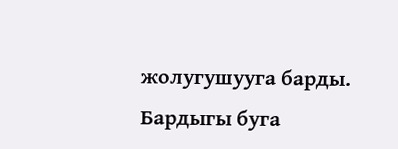жолугушууга барды. Бардыгы буга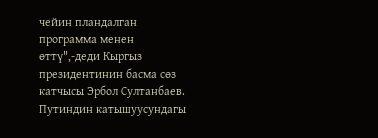чейин пландалган программа менен өттү",-деди Кыргыз президентинин басма сөз катчысы Эрбол Султанбаев.
Путиндин катышуусундагы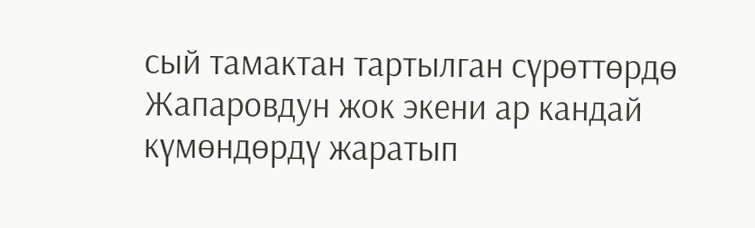сый тамактан тартылган сүрөттөрдө Жапаровдун жок экени ар кандай күмөндөрдү жаратып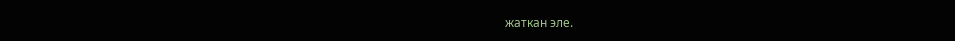жаткан эле.